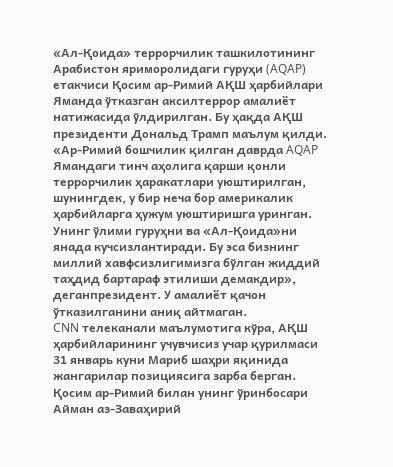«Ал-Қоида» террорчилик ташкилотининг Арабистон яриморолидаги гуруҳи (AQAP) етакчиси Қосим ар-Римий АҚШ ҳарбийлари Яманда ўтказган аксилтеррор амалиёт натижасида ўлдирилган. Бу ҳақда АҚШ президенти Дональд Трамп маълум қилди.
«Ар-Римий бошчилик қилган даврда AQAP Ямандаги тинч аҳолига қарши қонли террорчилик ҳаракатлари уюштирилган, шунингдек, у бир неча бор америкалик ҳарбийларга ҳужум уюштиришга уринган.
Унинг ўлими гуруҳни ва «Ал-Қоида»ни янада кучсизлантиради. Бу эса бизнинг миллий хавфсизлигимизга бўлган жиддий таҳдид бартараф этилиши демакдир», деганпрезидент. У амалиёт қачон ўтказилганини аниқ айтмаган.
CNN телеканали маълумотига кўра, АҚШ ҳарбийларининг учувчисиз учар қурилмаси 31 январь куни Мариб шаҳри яқинида жангарилар позициясига зарба берган. Қосим ар-Римий билан унинг ўринбосари Айман аз-Заваҳирий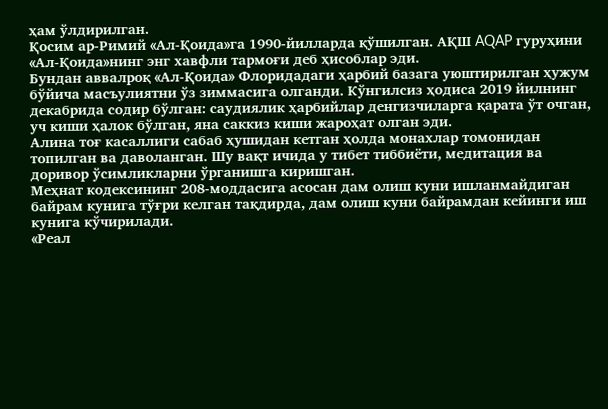ҳам ўлдирилган.
Қосим ар-Римий «Ал-Қоида»га 1990-йилларда қўшилган. АҚШ AQAP гуруҳини «Ал-Қоида»нинг энг хавфли тармоғи деб ҳисоблар эди.
Бундан аввалроқ «Ал-Қоида» Флоридадаги ҳарбий базага уюштирилган ҳужум бўйича масъулиятни ўз зиммасига олганди. Кўнгилсиз ҳодиса 2019 йилнинг декабрида содир бўлган: саудиялик ҳарбийлар денгизчиларга қарата ўт очган, уч киши ҳалок бўлган, яна саккиз киши жароҳат олган эди.
Алина тоғ касаллиги сабаб ҳушидан кетган ҳолда монахлар томонидан топилган ва даволанган. Шу вақт ичида у тибет тиббиёти, медитация ва доривор ўсимликларни ўрганишга киришган.
Меҳнат кодексининг 208-моддасига асосан дам олиш куни ишланмайдиган байрам кунига тўғри келган тақдирда, дам олиш куни байрамдан кейинги иш кунига кўчирилади.
«Реал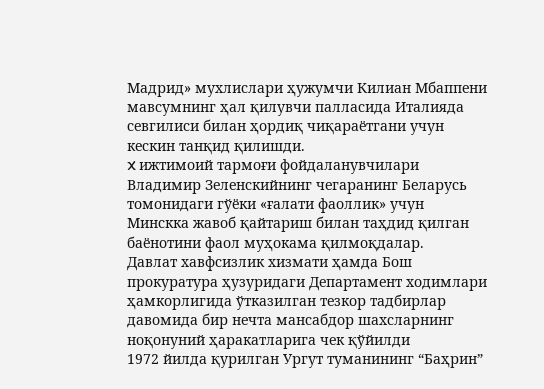Мадрид» мухлислари ҳужумчи Килиан Мбаппени мавсумнинг ҳал қилувчи палласида Италияда севгилиси билан ҳордиқ чиқараётгани учун кескин танқид қилишди.
X ижтимоий тармоғи фойдаланувчилари Владимир Зеленскийнинг чегаранинг Беларусь томонидаги гўёки «ғалати фаоллик» учун Минскка жавоб қайтариш билан таҳдид қилган баёнотини фаол муҳокама қилмоқдалар.
Давлат хавфсизлик хизмати ҳамда Бош прокуратура ҳузуридаги Департамент ходимлари ҳамкорлигида ўтказилган тезкор тадбирлар давомида бир нечта мансабдор шахсларнинг ноқонуний ҳаракатларига чек қўйилди
1972 йилда қурилган Ургут туманининг “Баҳрин”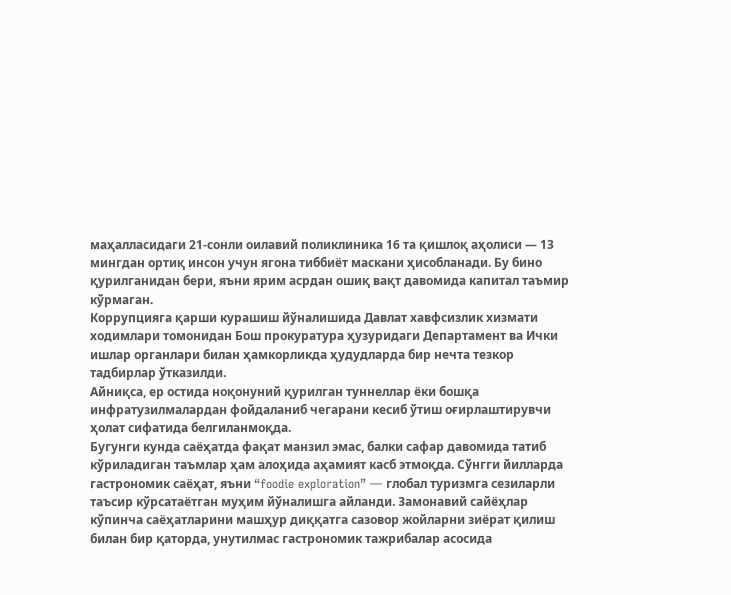маҳалласидаги 21-сонли оилавий поликлиника 16 та қишлоқ аҳолиси — 13 мингдан ортиқ инсон учун ягона тиббиёт маскани ҳисобланади. Бу бино қурилганидан бери, яъни ярим асрдан ошиқ вақт давомида капитал таъмир кўрмаган.
Коррупцияга қарши курашиш йўналишида Давлат хавфсизлик хизмати ходимлари томонидан Бош прокуратура ҳузуридаги Департамент ва Ички ишлар органлари билан ҳамкорликда ҳудудларда бир нечта тезкор тадбирлар ўтказилди.
Айниқса, ер остида ноқонуний қурилган туннеллар ёки бошқа инфратузилмалардан фойдаланиб чегарани кесиб ўтиш оғирлаштирувчи ҳолат сифатида белгиланмоқда.
Бугунги кунда саёҳатда фақат манзил эмас, балки сафар давомида татиб кўриладиган таъмлар ҳам алоҳида аҳамият касб этмоқда. Сўнгги йилларда гастрономик саёҳат, яъни “foodie exploration” — глобал туризмга сезиларли таъсир кўрсатаётган муҳим йўналишга айланди. Замонавий сайёҳлар кўпинча саёҳатларини машҳур диққатга сазовор жойларни зиёрат қилиш билан бир қаторда, унутилмас гастрономик тажрибалар асосида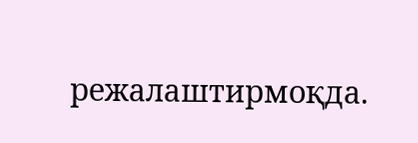режалаштирмоқда.